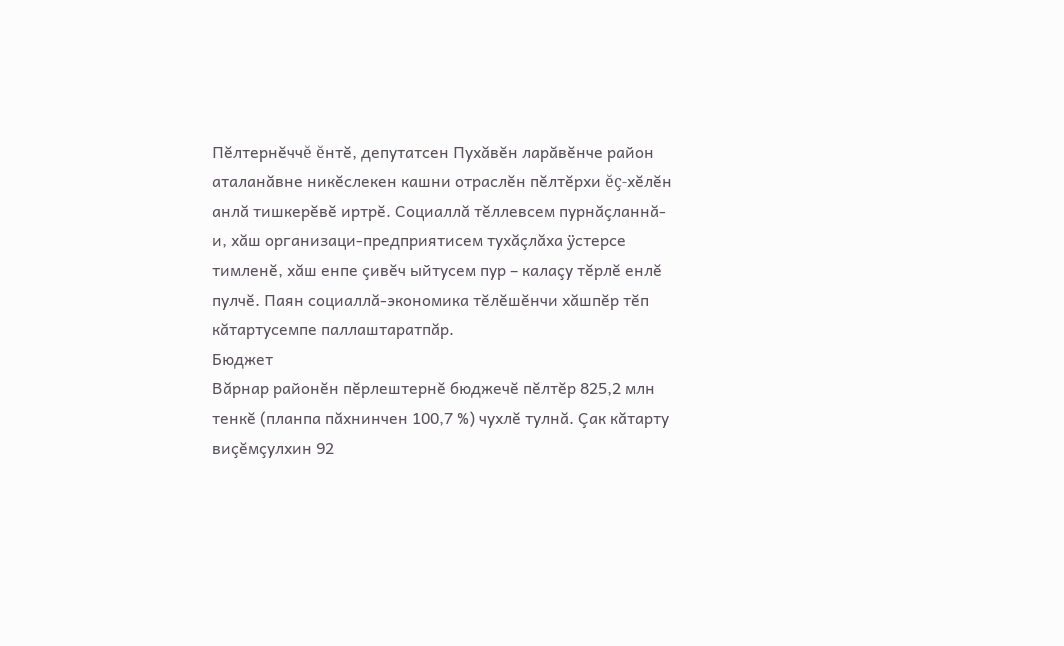Пĕлтернĕччĕ ĕнтĕ, депутатсен Пухăвĕн ларăвĕнче район аталанăвне никĕслекен кашни отраслĕн пĕлтĕрхи ĕç-хĕлĕн анлă тишкерĕвĕ иртрĕ. Социаллă тĕллевсем пурнăçланнă-и, хăш организаци-предприятисем тухăçлăха ÿстерсе тимленĕ, хăш енпе çивĕч ыйтусем пур – калаçу тĕрлĕ енлĕ пулчĕ. Паян социаллă-экономика тĕлĕшĕнчи хăшпĕр тĕп кăтартусемпе паллаштаратпăр.
Бюджет
Вăрнар районĕн пĕрлештернĕ бюджечĕ пĕлтĕр 825,2 млн тенкĕ (планпа пăхнинчен 100,7 %) чухлĕ тулнă. Çак кăтарту виçĕмçулхин 92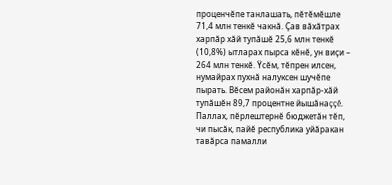проценчĕпе танлашать, пĕтĕмĕшле 71,4 млн тенкĕ чакнă. Çав вăхăтрах харпăр хăй тупăшĕ 25,6 млн тенкĕ (10,8%) ытларах пырса кĕнĕ, ун виçи – 264 млн тенкĕ. Ÿсĕм, тĕпрен илсен, нумайрах пухнă налуксен шучĕпе пырать. Вĕсем районăн харпăр-хăй тупăшĕн 89,7 процентне йышăнаççĕ.
Паллах, пĕрлештернĕ бюджетăн тĕп, чи пысăк, пайĕ республика уйăракан тавăрса памалли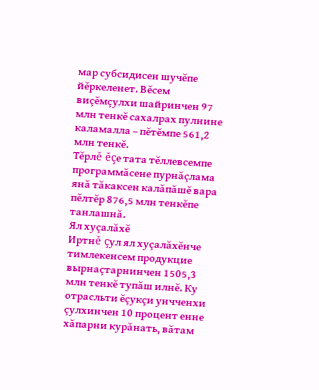мар субсидисен шучĕпе йĕркеленет. Вĕсем виçĕмçулхи шайринчен 97 млн тенкĕ сахалрах пулнине каламалла – пĕтĕмпе 561,2 млн тенкĕ.
Тĕрлĕ ĕçе тата тĕллевсемпе программăсене пурнăçлама янă тăкаксен калăпăшĕ вара пĕлтĕр 876,5 млн тенкĕпе танлашнă.
Ял хуçалăхĕ
Иртнĕ çул ял хуçалăхĕнче тимлекенсем продукцие вырнаçтарнинчен 1505,3 млн тенкĕ тупăш илнĕ. Ку отрасльти ĕçукçи унчченхи çулхинчен 10 процент енне хăпарни курăнать, вăтам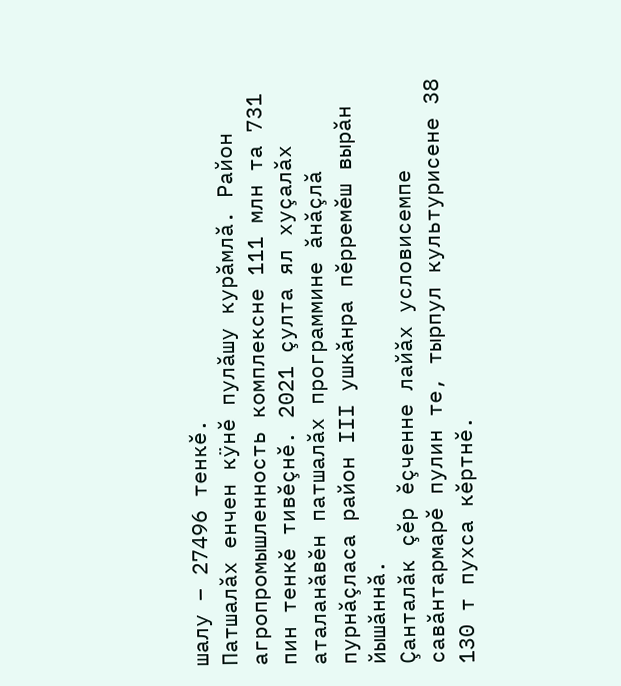шалу – 27496 тенкĕ.
Патшалăх енчен кÿнĕ пулăшу курăмлă. Район агропромышленность комплексне 111 млн та 731 пин тенкĕ тивĕçнĕ. 2021 çулта ял хуçалăх аталанăвĕн патшалăх программине ăнăçлă пурнăçласа район III ушкăнра пĕрремĕш вырăн йышăннă.
Çанталăк çĕр ĕçченне лайăх условисемпе савăнтармарĕ пулин те, тырпул культурисене 38 130 т пухса кĕртнĕ.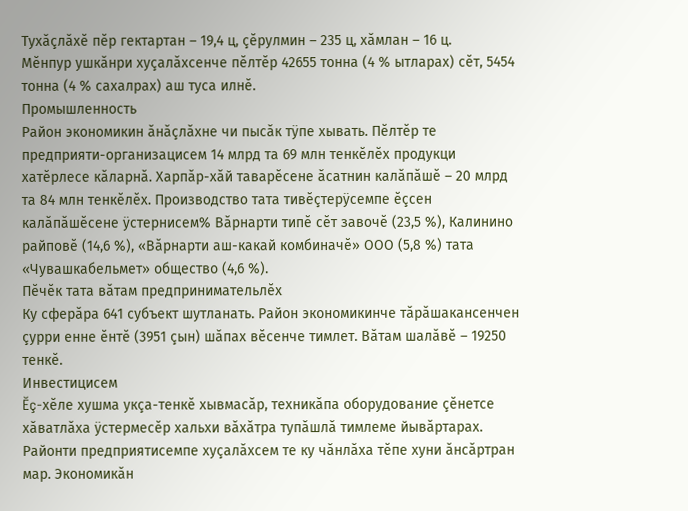Тухăçлăхĕ пĕр гектартан – 19,4 ц, çĕрулмин – 235 ц, хăмлан – 16 ц.
Мĕнпур ушкăнри хуçалăхсенче пĕлтĕр 42655 тонна (4 % ытларах) сĕт, 5454 тонна (4 % сахалрах) аш туса илнĕ.
Промышленность
Район экономикин ăнăçлăхне чи пысăк тÿпе хывать. Пĕлтĕр те предприяти-организацисем 14 млрд та 69 млн тенкĕлĕх продукци хатĕрлесе кăларнă. Харпăр-хăй таварĕсене ăсатнин калăпăшĕ – 20 млрд та 84 млн тенкĕлĕх. Производство тата тивĕçтерÿсемпе ĕçсен калăпăшĕсене ÿстернисем% Вăрнарти типĕ сĕт завочĕ (23,5 %), Калинино райповĕ (14,6 %), «Вăрнарти аш-какай комбиначĕ» ООО (5,8 %) тата «Чувашкабельмет» общество (4,6 %).
Пĕчĕк тата вăтам предпринимательлĕх
Ку сферăра 641 субъект шутланать. Район экономикинче тăрăшакансенчен çурри енне ĕнтĕ (3951 çын) шăпах вĕсенче тимлет. Вăтам шалăвĕ – 19250 тенкĕ.
Инвестицисем
Ĕç-хĕле хушма укçа-тенкĕ хывмасăр, техникăпа оборудование çĕнетсе хăватлăха ÿстермесĕр хальхи вăхăтра тупăшлă тимлеме йывăртарах. Районти предприятисемпе хуçалăхсем те ку чăнлăха тĕпе хуни ăнсăртран мар. Экономикăн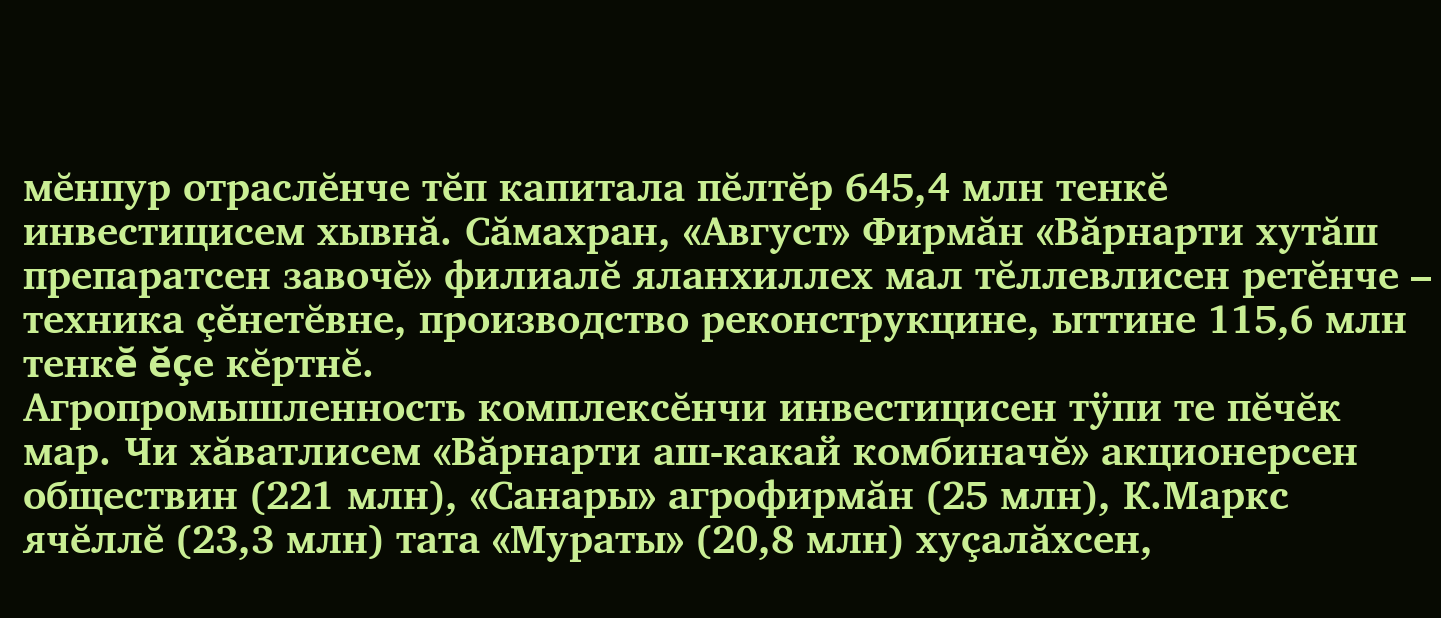мĕнпур отраслĕнче тĕп капитала пĕлтĕр 645,4 млн тенкĕ инвестицисем хывнă. Сăмахран, «Август» Фирмăн «Вăрнарти хутăш препаратсен завочĕ» филиалĕ яланхиллех мал тĕллевлисен ретĕнче – техника çĕнетĕвне, производство реконструкцине, ыттине 115,6 млн тенкĕ ĕçе кĕртнĕ.
Агропромышленность комплексĕнчи инвестицисен тÿпи те пĕчĕк мар. Чи хăватлисем «Вăрнарти аш-какай комбиначĕ» акционерсен обществин (221 млн), «Санары» агрофирмăн (25 млн), К.Маркс ячĕллĕ (23,3 млн) тата «Мураты» (20,8 млн) хуçалăхсен,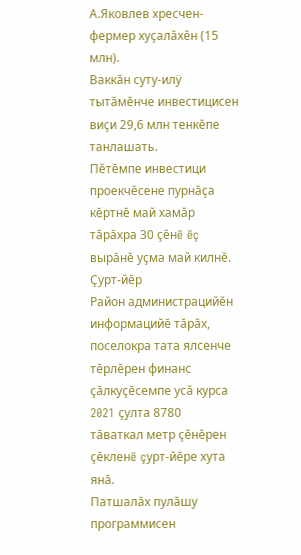А.Яковлев хресчен-фермер хуçалăхĕн (15 млн).
Ваккăн суту-илÿ тытăмĕнче инвестицисен виçи 29,6 млн тенкĕпе танлашать.
Пĕтĕмпе инвестици проекчĕсене пурнăçа кĕртнĕ май хамăр тăрăхра 30 çĕнĕ ĕç вырăнĕ уçма май килнĕ.
Çурт-йĕр
Район администрацийĕн информацийĕ тăрăх, поселокра тата ялсенче тĕрлĕрен финанс çăлкуçĕсемпе усă курса 2021 çулта 8780 тăваткал метр çĕнĕрен çĕкленĕ çурт-йĕре хута янă.
Патшалăх пулăшу программисен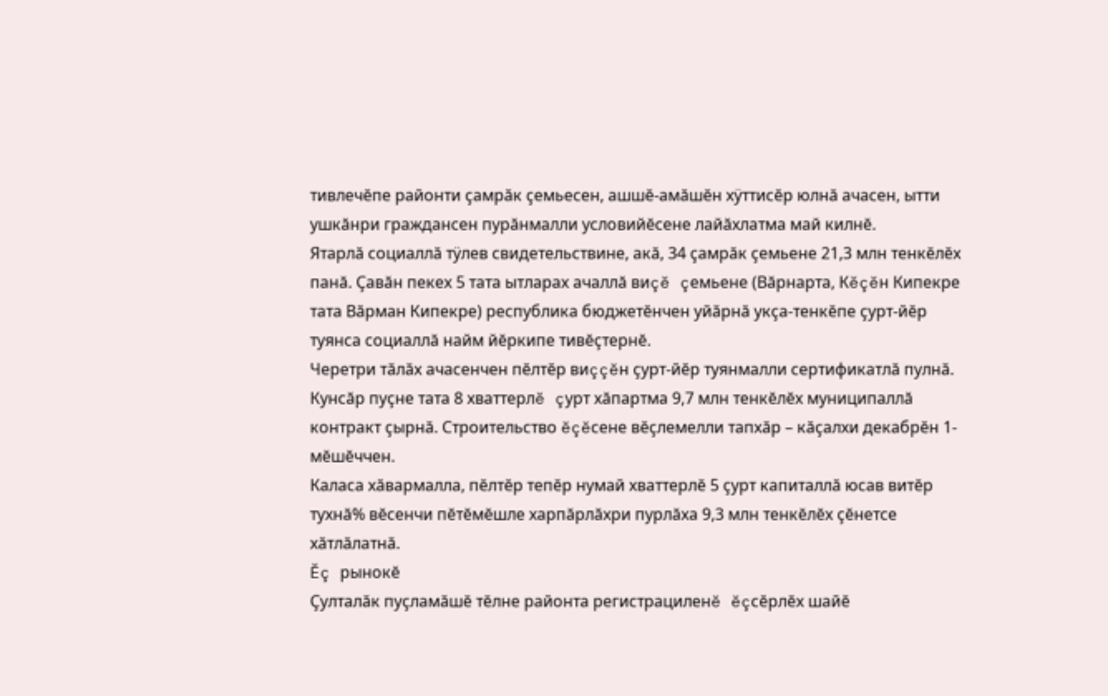тивлечĕпе районти çамрăк çемьесен, ашшĕ-амăшĕн хÿттисĕр юлнă ачасен, ытти ушкăнри граждансен пурăнмалли условийĕсене лайăхлатма май килнĕ.
Ятарлă социаллă тÿлев свидетельствине, акă, 34 çамрăк çемьене 21,3 млн тенкĕлĕх панă. Çавăн пекех 5 тата ытларах ачаллă виçĕ çемьене (Вăрнарта, Кĕçĕн Кипекре тата Вăрман Кипекре) республика бюджетĕнчен уйăрнă укçа-тенкĕпе çурт-йĕр туянса социаллă найм йĕркипе тивĕçтернĕ.
Черетри тăлăх ачасенчен пĕлтĕр виççĕн çурт-йĕр туянмалли сертификатлă пулнă. Кунсăр пуçне тата 8 хваттерлĕ çурт хăпартма 9,7 млн тенкĕлĕх муниципаллă контракт çырнă. Строительство ĕçĕсене вĕçлемелли тапхăр – кăçалхи декабрĕн 1-мĕшĕччен.
Каласа хăвармалла, пĕлтĕр тепĕр нумай хваттерлĕ 5 çурт капиталлă юсав витĕр тухнă% вĕсенчи пĕтĕмĕшле харпăрлăхри пурлăха 9,3 млн тенкĕлĕх çĕнетсе хăтлăлатнă.
Ĕç рынокĕ
Çулталăк пуçламăшĕ тĕлне районта регистрациленĕ ĕçсĕрлĕх шайĕ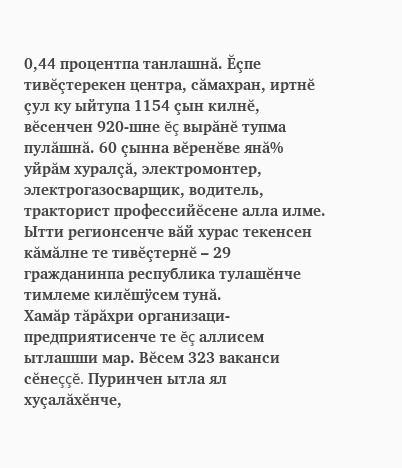0,44 процентпа танлашнă. Ĕçпе тивĕçтерекен центра, сăмахран, иртнĕ çул ку ыйтупа 1154 çын килнĕ, вĕсенчен 920-шне ĕç вырăнĕ тупма пулăшнă. 60 çынна вĕренĕве янă% уйрăм хуралçă, электромонтер, электрогазосварщик, водитель, тракторист профессийĕсене алла илме. Ытти регионсенче вăй хурас текенсен кăмăлне те тивĕçтернĕ – 29 гражданинпа республика тулашĕнче тимлеме килĕшÿсем тунă.
Хамăр тăрăхри организаци-предприятисенче те ĕç аллисем ытлашши мар. Вĕсем 323 ваканси сĕнеççĕ. Пуринчен ытла ял хуçалăхĕнче,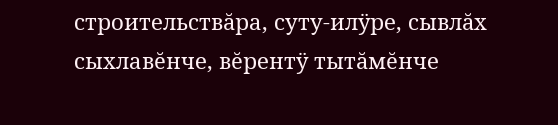строительствăра, суту-илÿре, сывлăх сыхлавĕнче, вĕрентÿ тытăмĕнче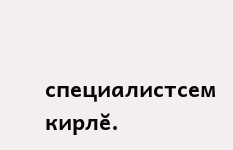специалистсем кирлĕ.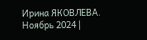Ирина ЯКОВЛЕВА.
Ноябрь 2024 |